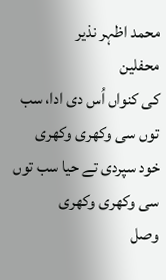محمد اظہر نذیر
محفلین
کی کنواں اُس دی ادا، سب توں سی وکھری وکھری
خود سپردی تے حیا سب توں سی وکھری وکھری
وصل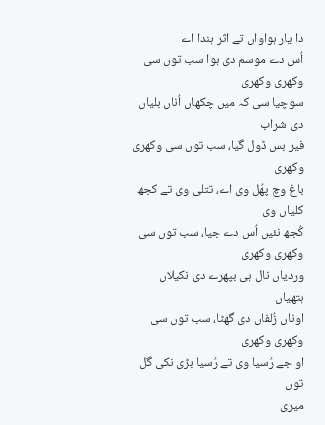دا یار ہواواں تے اثر ہندا اے
اُس دے موسم دی ہوا سب توں سی وکھری وکھری
سوچیا سی کہ میں چکھاں اُناں بلیاں دی شراب
فیر بس ڈول گیا، سب توں سی وکھری وکھری
باغ وچ پھُل وی اے، تتلی وی تے کجھ کلیاں وی
کُجھ نئیں اُس دے جیا، سب توں سی وکھری وکھری
وردیاں نال ہی بپھرے دی نکیلاں ہتھیاں
اوناں زُلفاں دی گھٹا، سب توں سی وکھری وکھری
او جے رُسیا وی تے رُسیا بڑی نکی گل توں
میری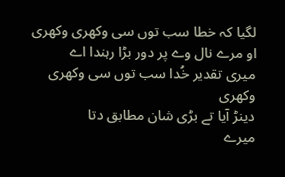لگیا کہ خطا سب توں سی وکھری وکھری
او مرے نال وے پر دور بڑا رہندا اے
میری تقدیر خُدا سب توں سی وکھری وکھری
دینڑ آیا تے بڑی شان مطابق دتا
میرے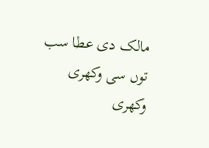مالک دی عطا سب توں سی وکھری وکھری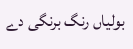بولیاں رنگ برنگی دے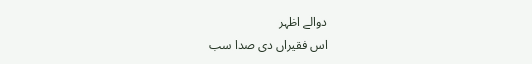دوالے اظہر
اس فقیراں دی صدا سب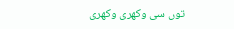توں سی وکھری وکھری